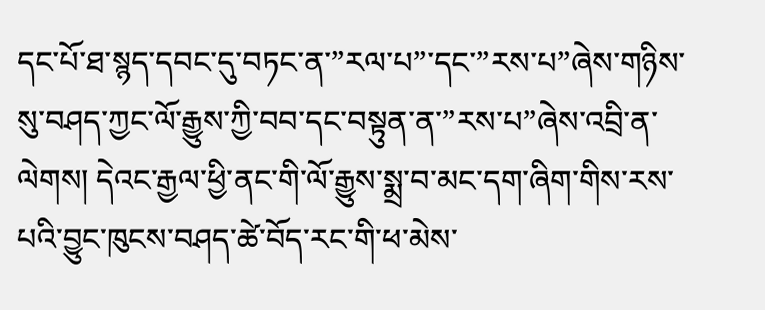དང་པོ་ཐ་སྙད་དབང་དུ་བཏང་ན་”རལ་པ”་དང་”རས་པ”ཞེས་གཉིས་སུ་བཤད་ཀྱང་ལོ་རྒྱུས་ཀྱི་བབ་དང་བསྟུན་ན་”རས་པ”ཞེས་འབྲི་ན་ལེགས། དེའང་རྒྱལ་ཕྱི་ནང་གི་ལོ་རྒྱུས་སྨྲ་བ་མང་དག་ཞིག་གིས་རས་པའི་བྱུང་ཁུངས་བཤད་ཚེ་བོད་རང་གི་ཕ་མེས་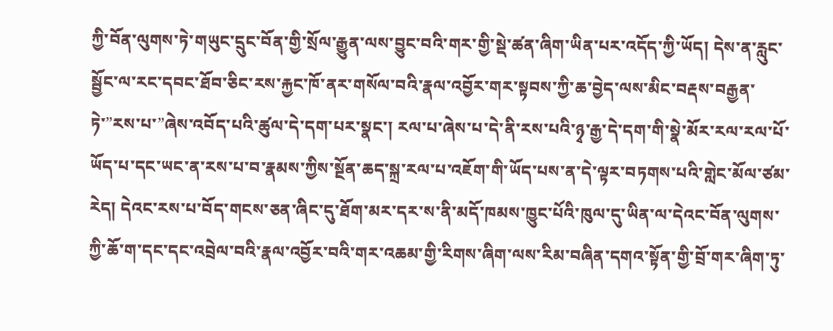ཀྱི་བོན་ལུགས་ཏེ་གཡུང་དྲུང་བོན་གྱི་སྲོལ་རྒྱུན་ལས་བྱུང་བའི་གར་གྱི་སྡེ་ཚན་ཞིག་ཡིན་པར་འདོད་ཀྱི་ཡོད། དེས་ན་རླུང་སྦྱོང་ལ་རང་དབང་ཐོབ་ཅིང་རས་རྐྱང་ཁོ་ནར་གསོལ་བའི་རྣལ་འབྱོར་གར་སྟབས་ཀྱི་ཆ་བྱེད་ལས་མིང་བརྡས་བརྒྱན་ཏེ་”རས་པ་”ཞེས་འབོད་པའི་ཚུལ་དེ་དག་པར་སྣང་། རལ་པ་ཞེས་པ་དེ་ནི་རས་པའི་ཉྭ་རྒྱ་དེ་དག་གི་སྣེ་མོར་རལ་རལ་པོ་ཡོད་པ་དང་ཡང་ན་རས་པ་བ་རྣམས་ཀྱིས་སྔོན་ཆད་སྐྲ་རལ་པ་འཇོག་གི་ཡོད་པས་ན་དེ་ལྟར་བཏགས་པའི་གླེང་མོལ་ཙམ་རེད། དེའང་རས་པ་བོད་གངས་ཅན་ཞིང་དུ་ཐོག་མར་དར་ས་ནི་མདོ་ཁམས་ཁྱུང་པོའི་ཁུལ་དུ་ཡིན་ལ་དེའང་བོན་ལུགས་ཀྱི་ཆོ་ག་དང་དང་འབྲེལ་བའི་རྣལ་འབྱོར་བའི་གར་འཆམ་གྱི་རིགས་ཞིག་ལས་རིམ་བཞིན་དགའ་སྟོན་གྱི་བྲོ་གར་ཞིག་ཏུ་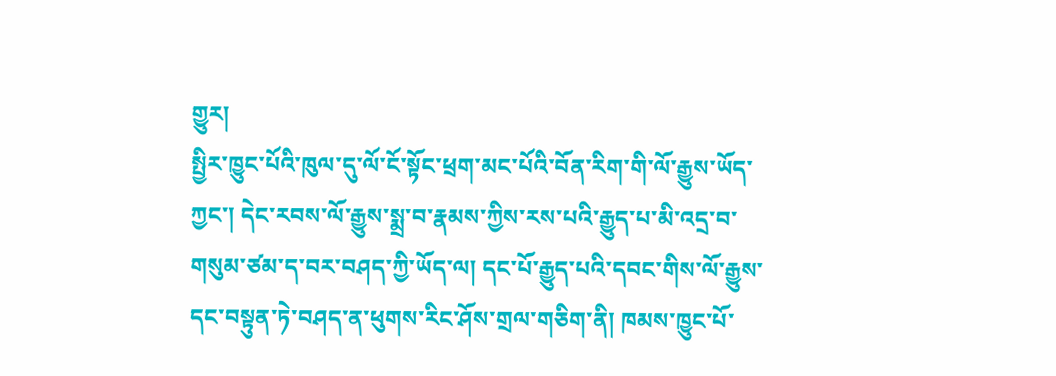གྱུར།
སྤྱིར་ཁྱུང་པོའི་ཁུལ་དུ་ལོ་ངོ་སྟོང་ཕྲག་མང་པོའི་བོན་རིག་གི་ལོ་རྒྱུས་ཡོད་ཀྱང་། དེང་རབས་ལོ་རྒྱུས་སྨྲ་བ་རྣམས་ཀྱིས་རས་པའི་རྒྱུད་པ་མི་འདྲ་བ་གསུམ་ཙམ་ད་བར་བཤད་ཀྱི་ཡོད་ལ། དང་པོ་རྒྱུད་པའི་དབང་གིས་ལོ་རྒྱུས་དང་བསྟུན་ཏེ་བཤད་ན་ཕུགས་རིང་ཤོས་གྲལ་གཅིག་ནི། ཁམས་ཁྱུང་པོ་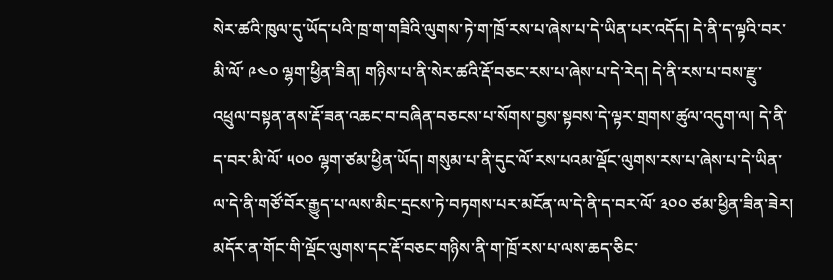སེར་ཚའི་ཁུལ་དུ་ཡོད་པའི་ཁྲ་ག་གཟིའི་ལུགས་ཏེ་ག་ཁྲོ་རས་པ་ཞེས་པ་དེ་ཡིན་པར་འདོད། དེ་ནི་ད་ལྟའི་བར་མི་ལོ་ ༩༤༠ ལྷག་ཕྱིན་ཟིན། གཉིས་པ་ནི་སེར་ཚའི་རྡོ་བཅང་རས་པ་ཞེས་པ་དེ་རེད། དེ་ནི་རས་པ་བས་རྫུ་འཕྲུལ་བསྟན་ནས་རྡོ་ཟན་འཆང་བ་བཞིན་བཅངས་པ་སོགས་བྱས་སྟབས་དེ་ལྟར་གྲགས་ཚུལ་འདུག་ལ། དེ་ནི་ད་བར་མི་ལོ་ ༥༠༠ ལྷག་ཙམ་ཕྱིན་ཡོད། གསུམ་པ་ནི་དུང་ལོ་རས་པའམ་ལྡོང་ལུགས་རས་པ་ཞེས་པ་དེ་ཡིན་ལ་དེ་ནི་གཙོ་བོར་རྒྱུད་པ་ལས་མིང་དྲངས་ཏེ་བཏགས་པར་མངོན་ལ་དེ་ནི་ད་བར་ལོ་ ༣༠༠ ཙམ་ཕྱིན་ཟིན་ཟེར། མདོར་ན་གོང་གི་ལྡོང་ལུགས་དང་རྡོ་བཅང་གཉིས་ནི་ག་ཁྲོ་རས་པ་ལས་ཆད་ཅིང་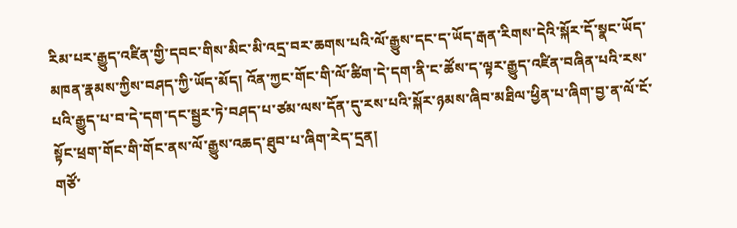རིམ་པར་རྒྱུད་འཛིན་གྱི་དབང་གིས་མིང་མི་འདྲ་བར་ཆགས་པའི་ལོ་རྒྱུས་དང་ད་ཡོད་རྒན་རིགས་དེའི་སྐོར་དོ་སྣང་ཡོད་མཁན་རྣམས་ཀྱིས་བཤད་ཀྱི་ཡོད་མོད། འོན་ཀྱང་གོང་གི་ལོ་ཚིག་དེ་དག་ནི་ང་ཚོས་ད་ལྟར་རྒྱུད་འཛིན་བཞིན་པའི་རས་པའི་རྒྱུད་པ་བ་དེ་དག་དང་སྦྱར་ཏེ་བཤད་པ་ཙམ་ལས་དོན་དུ་རས་པའི་སྐོར་ཉམས་ཞིབ་མཐིལ་ཕྱིན་པ་ཞིག་བྱ་ན་ལོ་ངོ་སྟོང་ཕྲག་གོང་གི་གོང་ནས་ལོ་རྒྱུས་འཆད་ཐུབ་པ་ཞིག་རེད་དྲན།
གཙོ་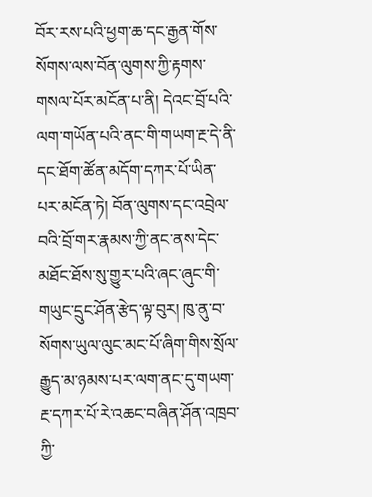བོར་རས་པའི་ཕྱག་ཆ་དང་རྒྱན་གོས་སོགས་ལས་བོན་ལུགས་ཀྱི་རྟགས་གསལ་པོར་མངོན་པ་ནི། དེའང་བྲོ་པའི་ལག་གཡོན་པའི་ནང་གི་གཡག་རྔ་དེ་ནི་དང་ཐོག་ཚོན་མདོག་དཀར་པོ་ཡིན་པར་མངོན་ཏེ། བོན་ལུགས་དང་འབྲེལ་བའི་བྲོ་གར་རྣམས་ཀྱི་ནང་ནས་དེང་མཐོང་ཐོས་སུ་གྱུར་པའི་ཞང་ཞུང་གི་གཡུང་དྲུང་ཤོན་རྩེད་ལྟ་བུར། ཁུ་ནུ་བ་སོགས་ཡུལ་ལུང་མང་པོ་ཞིག་གིས་སྲོལ་རྒྱུད་མ་ཉམས་པར་ལག་ནང་དུ་གཡག་རྔ་དཀར་པོ་རེ་འཆང་བཞིན་ཤོན་འཁྲབ་ཀྱི་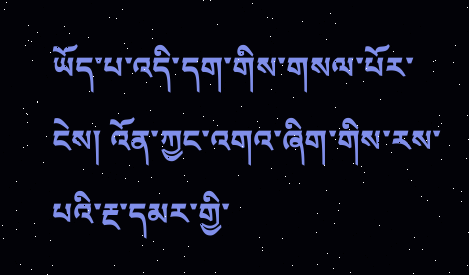ཡོད་པ་འདི་དག་གིས་གསལ་པོར་ངེས། འོན་ཀྱང་འགའ་ཞིག་གིས་རས་པའི་རྔ་དམར་གྱི་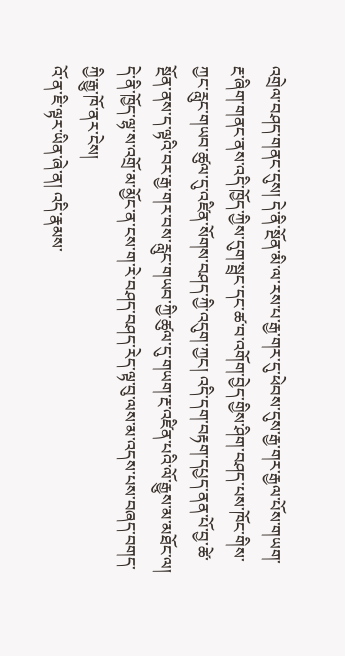འགྲེལ་བཤད་གནང་དུས། དེ་ནི་སྔོན་མི་ལ་རས་པ་རྒྱ་གར་དུ་ཕེབས་དུས་རྒྱ་གར་རྒྱལ་པོས་གཡག་རྔ་ཞིག་གནང་ནས་འདི་ཁྱོད་ཀྱིས་དུག་སྦྲང་དང་ཚ་བ་འགོག་བྱེད་གྱིས་ཤིག་བཤད་པས་ཁོང་གིས་ཀྱང་རླུང་གཡབ་ཚུལ་དུ་འཛིན་སོགས་བཤད་ཀྱི་འདུག་ཀྱང། འདི་དག་བརྟག་དཔྱད་ནན་པོ་བྱ་ཚེ་སྔོན་ནས་ད་ལྟའི་བར་རྒྱ་གར་བས་རླུང་གཡབ་ཀྱི་ཚུལ་དུ་གཡག་རྔ་འཛིན་པའི་ལོ་རྒྱུས་མ་མཐོང་ལ། དེ་ནི་ཁྱོད་ལྷ་ས་འགྲོ་མ་མྱོང་ན་ངས་ག་རེ་བཤད་བཤད་རེད་ལྟ་བུ་ལས་མ་འདས་པས་བཞད་བགད་ཀྱི་རྒྱུ་ཁོ་ནར་ངེས།
འོ་ན་ཇི་ལྟར་ཡིན་ཞེ་ན། འདི་རྣམས་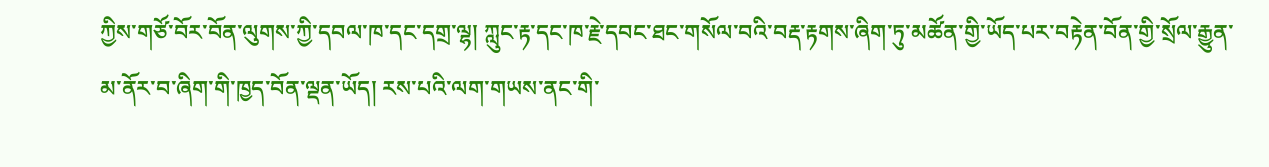ཀྱིས་གཙོ་བོར་བོན་ལུགས་ཀྱི་དབལ་ཁ་དང་དགྲ་ལྷ། ཀླུང་རྟ་དང་ཁ་རྗེ་དབང་ཐང་གསོལ་བའི་བརྡ་རྟགས་ཞིག་ཏུ་མཚོན་གྱི་ཡོད་པར་བརྟེན་བོན་གྱི་སྲོལ་རྒྱུན་མ་ནོར་བ་ཞིག་གི་ཁྱད་བོན་ལྡན་ཡོད། རས་པའི་ལག་གཡས་ནང་གི་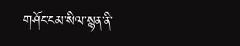གཤོང་ངམ་སིལ་སྙན་ནི་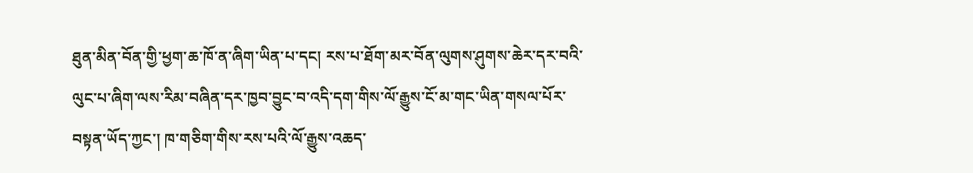ཐུན་མིན་བོན་གྱི་ཕྱག་ཆ་ཁོ་ན་ཞིག་ཡིན་པ་དང། རས་པ་ཐོག་མར་བོན་ལུགས་ཤུགས་ཆེར་དར་བའི་ལུང་པ་ཞིག་ལས་རིམ་བཞིན་དར་ཁྱབ་བྱུང་བ་འདི་དག་གིས་ལོ་རྒྱུས་ངོ་མ་གང་ཡིན་གསལ་པོར་བསྟན་ཡོད་ཀྱང་། ཁ་གཅིག་གིས་རས་པའི་ལོ་རྒྱུས་འཆད་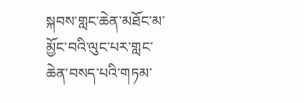སྐབས་གླང་ཆེན་མཐོང་མ་མྱོང་བའི་ལུང་པར་གླང་ཆེན་བསད་པའི་གཏམ་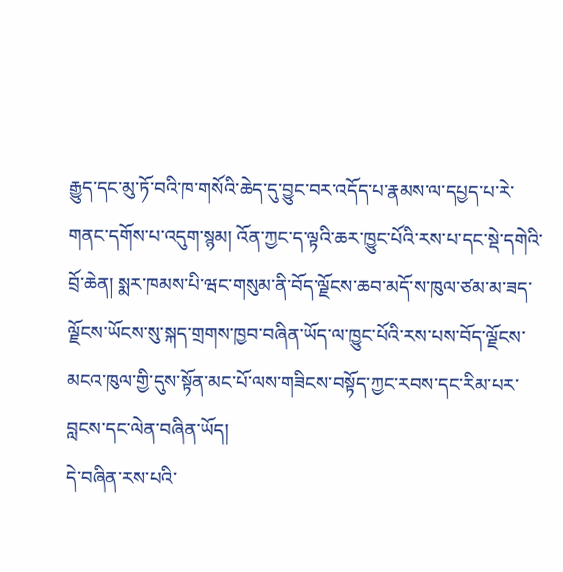རྒྱུད་དང་མུ་ཏོ་བའི་ཁ་གསོའི་ཆེད་དུ་བྱུང་བར་འདོད་པ་རྣམས་ལ་དཔྱད་པ་རེ་གནང་དགོས་པ་འདུག་སྙམ། འོན་ཀྱང་ད་ལྟའི་ཆར་ཁྱུང་པོའི་རས་པ་དང་སྡེ་དགེའི་བྲོ་ཆེན། སྨར་ཁམས་པི་ཝང་གསུམ་ནི་བོད་ལྗོངས་ཆབ་མདོ་ས་ཁུལ་ཙམ་མ་ཟད་ལྗོངས་ཡོངས་སུ་སྐད་གྲགས་ཁྱབ་བཞིན་ཡོད་ལ་ཁྱུང་པོའི་རས་པས་བོད་ལྗོངས་མངའ་ཁུལ་གྱི་དུས་སྟོན་མང་པོ་ལས་གཟིངས་བསྟོད་ཀྱང་རབས་དང་རིམ་པར་བླངས་དང་ལེན་བཞིན་ཡོད།
དེ་བཞིན་རས་པའི་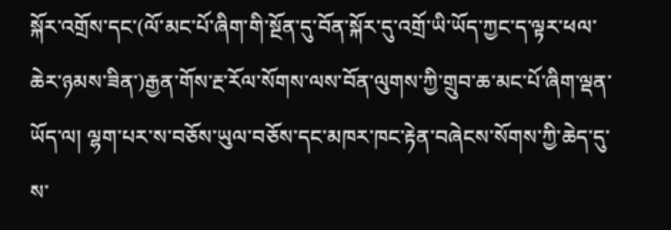སྐོར་འགྲོས་དང་(ལོ་མང་པོ་ཞིག་གི་སྔོན་དུ་བོན་སྐོར་དུ་འགྲོ་ཡི་ཡོད་ཀྱང་ད་ལྟར་ཕལ་ཆེར་ཉམས་ཟིན་)རྒྱན་གོས་རྔ་རོལ་སོགས་ལས་བོན་ལུགས་ཀྱི་གྲུབ་ཆ་མང་པོ་ཞིག་ལྡན་ཡོད་ལ། ལྷག་པར་ས་བཅོས་ཡུལ་བཅོས་དང་མཁར་ཁང་རྟེན་བཞེངས་སོགས་ཀྱི་ཆེད་དུ་ས་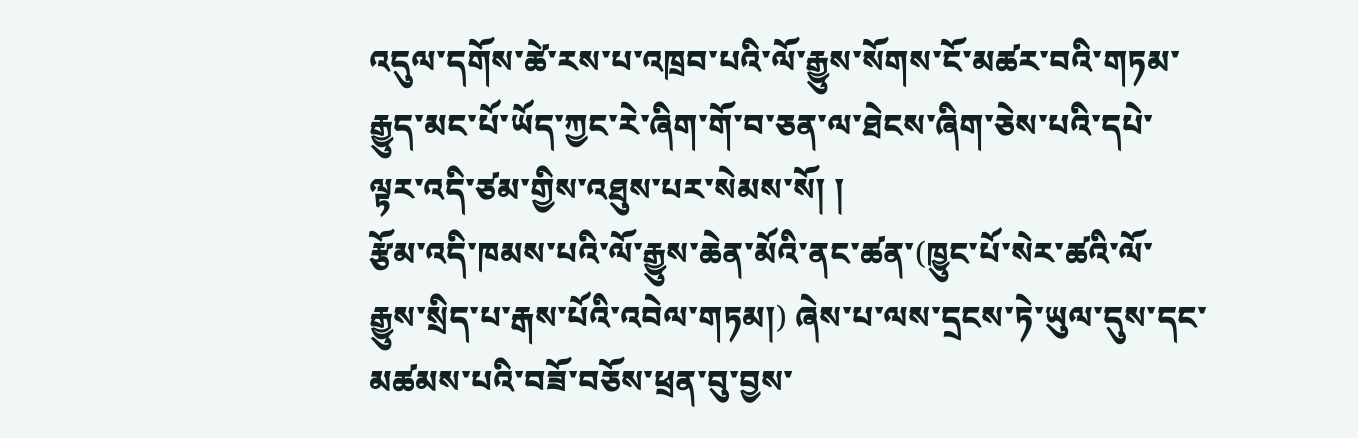འདུལ་དགོས་ཚེ་རས་པ་འཁྲབ་པའི་ལོ་རྒྱུས་སོགས་ངོ་མཚར་བའི་གཏམ་རྒྱུད་མང་པོ་ཡོད་ཀྱང་རེ་ཞིག་གོ་བ་ཅན་ལ་ཐེངས་ཞིག་ཅེས་པའི་དཔེ་ལྟར་འདི་ཙམ་གྱིས་འཐུས་པར་སེམས་སོ། །
རྩོམ་འདི་ཁམས་པའི་ལོ་རྒྱུས་ཆེན་མོའི་ནང་ཚན་(ཁྱུང་པོ་སེར་ཚའི་ལོ་རྒྱུས་སྲིད་པ་རྒས་པོའི་འབེལ་གཏམ།) ཞེས་པ་ལས་དྲངས་ཏེ་ཡུལ་དུས་དང་མཚམས་པའི་བཟོ་བཅོས་ཕྲན་བུ་བྱས་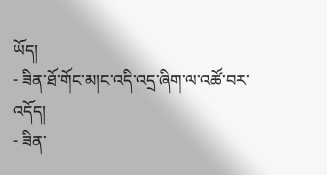ཡོད།
- ཟིན་ཐོ་གོང་མ།ང་འདི་འདྲ་ཞིག་ལ་འཚོ་བར་འདོད།
- ཟིན་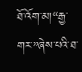ཐོ་འོག་མ།“རྒྱ་གར་”ཞེས་པའི་ཐ་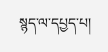སྙད་ལ་དཔྱད་པ།